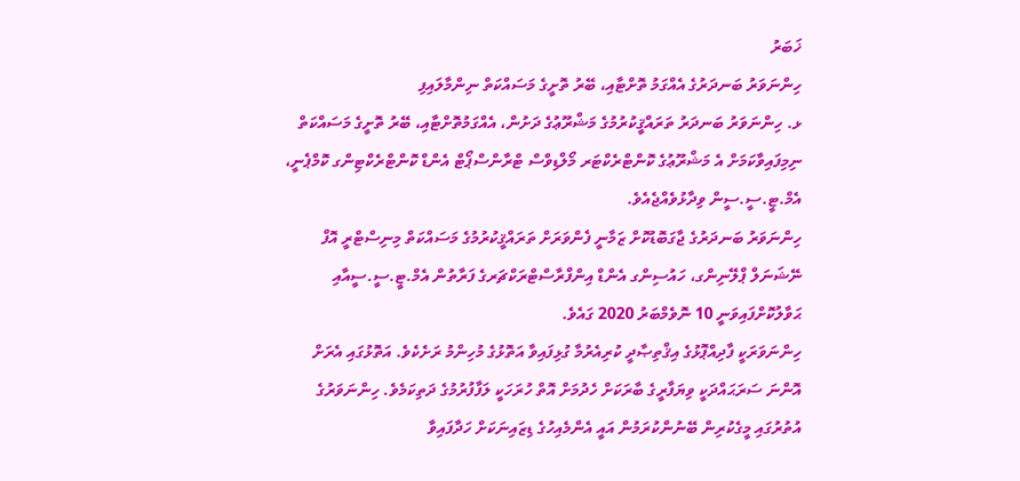ޚަބަރު
ހިންނަވަރު ބަނދަރުގެ އެއްގަމު ތޮށްޓާއި، ބޭރު ތޮށީގެ މަސައްކަތް ނިންމާލައިފި
ޅ. ހިންނަވަރު ބަނދަރު ތަރައްޤީކުރުމުގެ މަޝްރޫޢުގެ ދަށުން، އެއްގަމުތޮށްޓާއި، ބޭރު ތޮށީގެ މަސައްކަތް ނިމިފައިވާކަމަށް އެ މަޝްރޫޢުގެ ކޮންޓްރެކްޓަރ މޯލްޑިވްސް ޓްރާންސްޕޯޓް އެންޑް ކޮންޓްރެކްޓިންގ ކޮމްޕެނީ، އެމް.ޓީ.ސީ.ސީން ވިދާޅުވެއްޖެއެވެ.
ހިންނަވަރު ބަނދަރުގެ ޖާގަބޮޑުކޮށް ޒަމާނީ ފެންވަރަށް ތަރައްޤީކުރުމުގެ މަސައްކަތް މިނިސްޓްރީ އޮފް ނޭޝަނަލް ޕްލޭނިންގ، ހައުސިންގ އެންޑް އިންފްރާސްޓްރަކްޗަރގެ ފަރާތުން އެމް.ޓީ.ސީ.ސީއާއި ޙަވާލުކޮށްފައިވަނީ 10 ނޮވެމްބަރު 2020 ގައެވެ.
ހިންނަވަރަކީ ފާދިއްޕޮޅުގެ އިޤްތިޞާދީ ކުރިއެރުމާ ގުޅިފައިވާ އަތޮޅުގެ މުހިންމު ރަށެކެވެ. އަތޮޅުގައި އެރަށް އޮންނަ ސަރަޙައްދަކީ ވިޔަފާރީގެ ބާރަކަށް ހެދުމަށް އޮތް ހުރަހަކީ ލަފާފުރުމުގެ ދަތިކަމެވެ. ހިންނަވަރުގެ އުތުރުގައި މީގެކުރިން ބޭނުންކުރަމުން އައީ އެންމެއިހުގެ ޑިޒައިނަކަށް ހަދާފައިވާ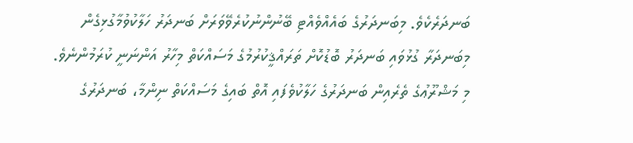ބަނދަރެކެވެ. މިބަނދަރުގެ ބައެއްވެއްޓި ބޭނުންނުކުރެވޭވަރަށް ބަނދަރު ހަލާކުވުމާގުޅިގެން މިބަނދަރާ ގުޅުވައި ބަނދަރު ބޮޑުކޮށް ތަރައްޤީކުރުމުގެ މަސައްކަތް މިހާރު އަންނަނީ ކުރަމުންނެވެ.
މި މަޝްރޫޢުގެ ތެރެއިން ބަނދަރުގެ ހަލާކުވެފައި އޮތް ބައިގެ މަސައްކަތް ނިންމާ، ބަނދަރުގެ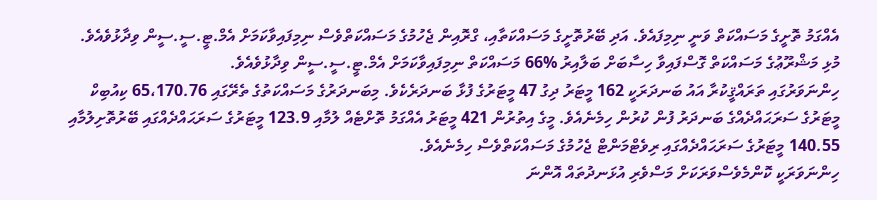އެއްގަމު ތޮށީގެ މަސައްކަތް ވަނީ ނިމިފައެވެ. އަދި ބޭރުތޮށީގެ މަސައްކަތާއި، ގްރޮއިން ޖެހުމުގެ މަސައްކަތްވެސް ނިމިފައިވާކަމަށް އެމް.ޓީ.ސީ.ސީން ވިދާޅުވެއެވެ. މުޅި މަޝްރޫޢުގެ މަސައްކަތް ގޮސްފައިވާ ހިސާބަށް ބަލާއިރު %66 މަސައްކަތް ނިމިފައިވާކަމަށް އެމް.ޓީ.ސީ.ސީން ވިދާޅުވެއެވެ.
ހިންނަވަރުގައި ތަރައްޤީކުރާ އައު ބަނދަރަކީ 162 މީޓަރު ދިގު 47 މީޓަރުގެ ފުޅާ ބަނދަރެކެވެ. މިބަނދަރުގެ މަސައްކަތުގެ ތެރޭގައި 65،170.76 ކިއުބިކް މީޓަރުގެ ސަރަޙައްދެއްގެ ބަނދަރު ފުން ކުރުން ހިމެނެއެވެ. މީގެ އިތުރުން 421 މީޓަރު އެއްގަމު ތޮށްޓެއް ލުމާއި 123.9 މީޓަރުގެ ސަރަޙައްދެއްގައި ބޭރުތޮށިލުމާއި 140.55 މީޓަރުގެ ސަރަޙައްދެއްގައި ރިވެޓްމަންޓް ޖެހުމުގެ މަސައްކަތްވެސް ހިމެނެއެވެ.
ހިންނަވަރަކީ ކޮންމެވެސްވަރަކަށް މަސްވެރި އުޅަނދުތައް އޮންނަ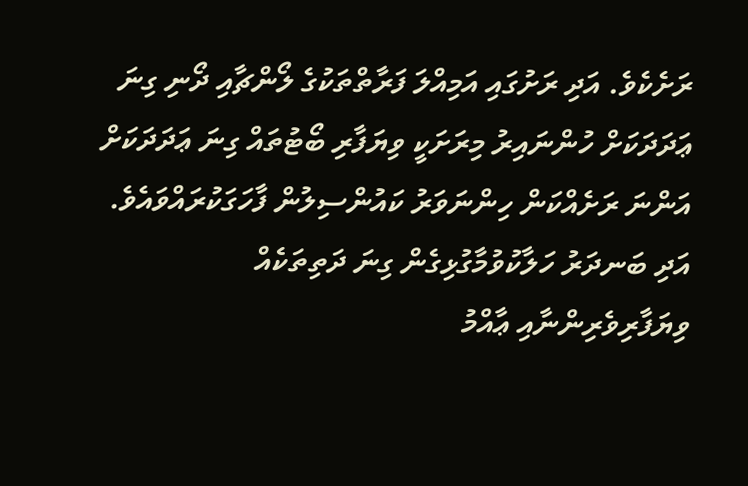ރަށެކެވެ. އަދި ރަށުގައި އަމިއްލަ ފަރާތްތަކުގެ ލޯންޗާއި ދޯނި ގިނަ ޢަދަދަކަށް ހުންނައިރު މިރަށަކީ ވިޔަފާރި ބޯޓުތައް ގިނަ ޢަދަދަކަށް އަންނަ ރަށެއްކަން ހިންނަވަރު ކައުންސިލުން ފާހަގަކުރައްވައެވެ. އަދި ބަނދަރު ހަލާކުވުމާގުޅިގެން ގިނަ ދަތިތަކެއް ވިޔަފާރިވެރިންނާއި ޢާއްމު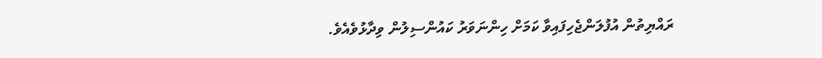ރައްޔިތުން އުފުލަންޖެހިފައިވާ ކަމަށް ހިންނަވަރު ކައުންސިލުން ވިދާޅުވެއެވެ.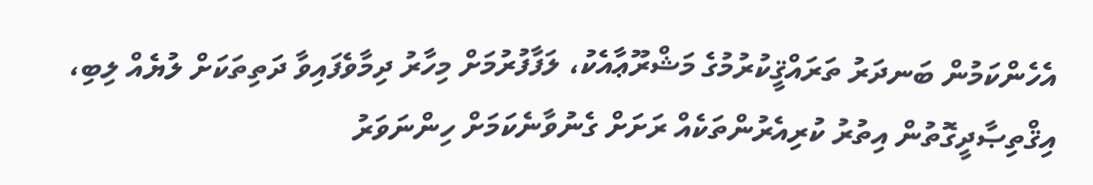އެހެންކަމުން ބަނދަރު ތަރައްޤީކުރުމުގެ މަޝްރޫޢާއެކު، ލަފާފުރުމަށް މިހާރު ދިމާވެފައިވާ ދަތިތަކަށް ލުޔެއް ލިބި، އިޤްތިޞާދީގޮތުން އިތުރު ކުރިއެރުންތަކެއް ރަށަށް ގެނުވާނެކަމަށް ހިންނަވަރު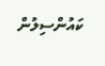ކައުންސިލުން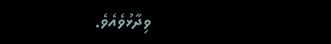ވިދާޅުވެއެވެ.